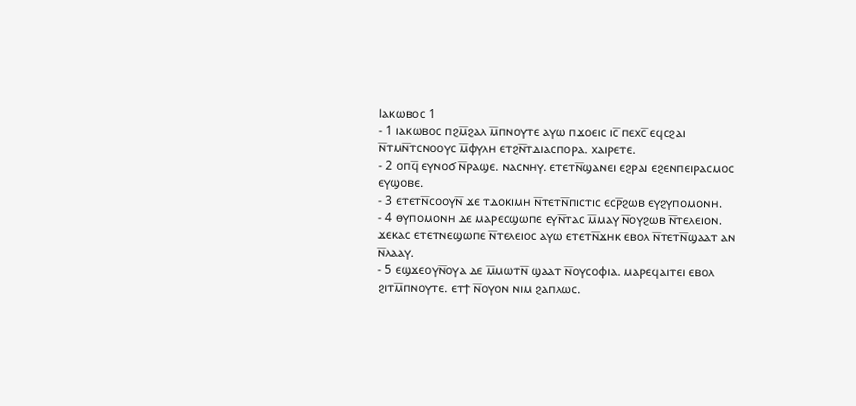Ⲓⲁⲕⲱⲃⲟⲥ 1
- 1 ⲓⲁⲕⲱⲃⲟⲥ ⲡϩⲙ̅ϩⲁⲗ ⲙ̅ⲡⲛⲟⲩⲧⲉ ⲁⲩⲱ ⲡϫⲟⲉⲓⲥ ⲓⲥ̅ ⲡⲉⲭⲥ̅ ⲉϥⲥϩⲁⲓ ⲛ̅ⲧⲙⲛ̅ⲧⲥⲛⲟⲟⲩⲥ ⲙ̅ⲫⲩⲗⲏ ⲉⲧϩⲛ̅ⲧⲇⲓⲁⲥⲡⲟⲣⲁ. ⲭⲁⲓⲣⲉⲧⲉ.
- 2 ⲟⲡϥ̅ ⲉⲩⲛⲟϭ ⲛ̅ⲣⲁϣⲉ. ⲛⲁⲥⲛⲏⲩ. ⲉⲧⲉⲧⲛ̅ϣⲁⲛⲉⲓ ⲉϩⲣⲁⲓ ⲉϩⲉⲛⲡⲉⲓⲣⲁⲥⲙⲟⲥ ⲉⲩϣⲟⲃⲉ.
- 3 ⲉⲧⲉⲧⲛ̅ⲥⲟⲟⲩⲛ̅ ϫⲉ ⲧⲇⲟⲕⲓⲙⲏ ⲛ̅ⲧⲉⲧⲛ̅ⲡⲓⲥⲧⲓⲥ ⲉⲥⲣ̅ϩⲱⲃ ⲉⲩϩⲩⲡⲟⲙⲟⲛⲏ.
- 4 ⲑⲩⲡⲟⲙⲟⲛⲏ ⲇⲉ ⲙⲁⲣⲉⲥϣⲱⲡⲉ ⲉⲩⲛ̅ⲧⲁⲥ ⲙ̅ⲙⲁⲩ ⲛ̅ⲟⲩϩⲱⲃ ⲛ̅ⲧⲉⲗⲉⲓⲟⲛ. ϫⲉⲕⲁⲥ ⲉⲧⲉⲧⲛⲉϣⲱⲡⲉ ⲛ̅ⲧⲉⲗⲉⲓⲟⲥ ⲁⲩⲱ ⲉⲧⲉⲧⲛ̅ϫⲏⲕ ⲉⲃⲟⲗ ⲛ̅ⲧⲉⲧⲛ̅ϣⲁⲁⲧ ⲁⲛ ⲛ̅ⲗⲁⲁⲩ.
- 5 ⲉϣϫⲉⲟⲩⲛ̅ⲟⲩⲁ ⲇⲉ ⲙ̅ⲙⲱⲧⲛ̅ ϣⲁⲁⲧ ⲛ̅ⲟⲩⲥⲟⲫⲓⲁ. ⲙⲁⲣⲉϥⲁⲓⲧⲉⲓ ⲉⲃⲟⲗ ϩⲓⲧⲙ̅ⲡⲛⲟⲩⲧⲉ. ⲉⲧϯ ⲛ̅ⲟⲩⲟⲛ ⲛⲓⲙ ϩⲁⲡⲗⲱⲥ.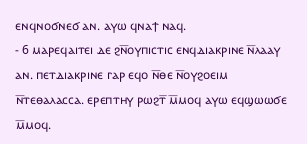ⲉⲛϥⲛⲟϭⲛⲉϭ ⲁⲛ. ⲁⲩⲱ ϥⲛⲁϯ ⲛⲁϥ.
- 6 ⲙⲁⲣⲉϥⲁⲓⲧⲉⲓ ⲇⲉ ϩⲛ̅ⲟⲩⲡⲓⲥⲧⲓⲥ ⲉⲛϥⲇⲓⲁⲕⲣⲓⲛⲉ ⲛ̅ⲗⲁⲁⲩ ⲁⲛ. ⲡⲉⲧⲇⲓⲁⲕⲣⲓⲛⲉ ⲅⲁⲣ ⲉϥⲟ ⲛ̅ⲑⲉ ⲛ̅ⲟⲩϩⲟⲉⲓⲙ ⲛ̅ⲧⲉⲑⲁⲗⲁⲥⲥⲁ. ⲉⲣⲉⲡⲧⲏⲩ ⲣⲱϩⲧ̅ ⲙ̅ⲙⲟϥ ⲁⲩⲱ ⲉϥϣⲱⲱϭⲉ ⲙ̅ⲙⲟϥ.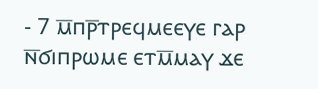- 7 ⲙ̅ⲡⲣ̅ⲧⲣⲉϥⲙⲉⲉⲩⲉ ⲅⲁⲣ ⲛ̅ϭⲓⲡⲣⲱⲙⲉ ⲉⲧⲙ̅ⲙⲁⲩ ϫⲉ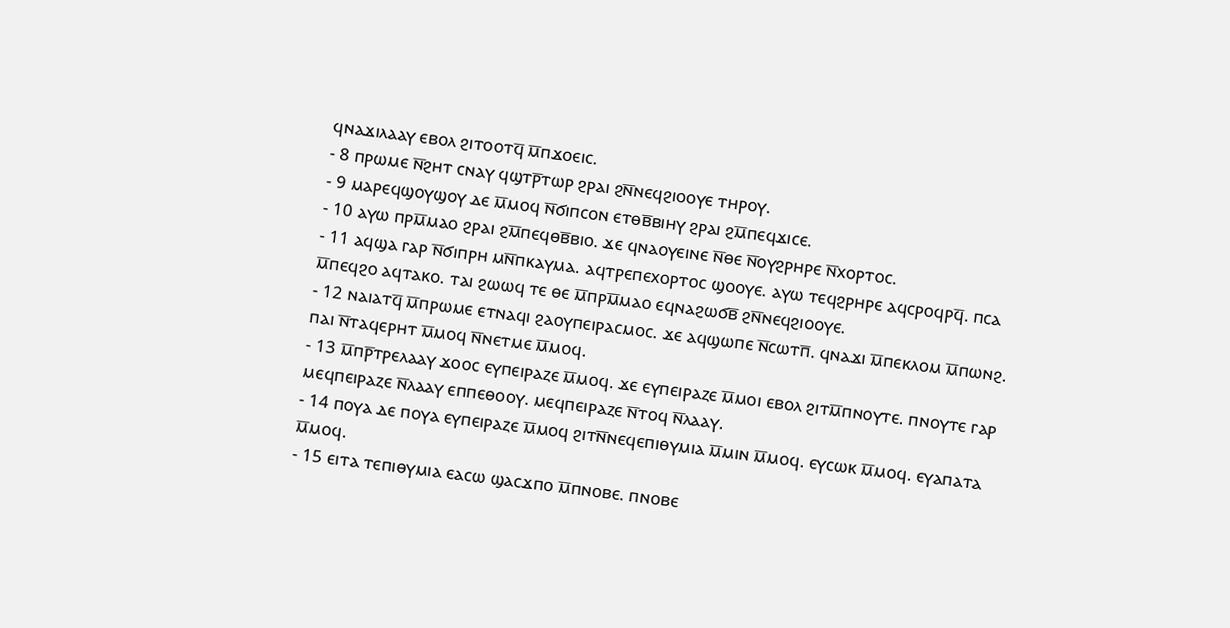ϥⲛⲁϫⲓⲗⲁⲁⲩ ⲉⲃⲟⲗ ϩⲓⲧⲟⲟⲧϥ̅ ⲙ̅ⲡϫⲟⲉⲓⲥ.
- 8 ⲡⲣⲱⲙⲉ ⲛ̅ϩⲏⲧ ⲥⲛⲁⲩ ϥϣⲧⲣ̅ⲧⲱⲣ ϩⲣⲁⲓ ϩⲛ̅ⲛⲉϥϩⲓⲟⲟⲩⲉ ⲧⲏⲣⲟⲩ.
- 9 ⲙⲁⲣⲉϥϣⲟⲩϣⲟⲩ ⲇⲉ ⲙ̅ⲙⲟϥ ⲛ̅ϭⲓⲡⲥⲟⲛ ⲉⲧⲑⲃ̅ⲃⲓⲏⲩ ϩⲣⲁⲓ ϩⲙ̅ⲡⲉϥϫⲓⲥⲉ.
- 10 ⲁⲩⲱ ⲡⲣⲙ̅ⲙⲁⲟ ϩⲣⲁⲓ ϩⲙ̅ⲡⲉϥⲑⲃ̅ⲃⲓⲟ. ϫⲉ ϥⲛⲁⲟⲩⲉⲓⲛⲉ ⲛ̅ⲑⲉ ⲛ̅ⲟⲩϩⲣⲏⲣⲉ ⲛ̅ⲭⲟⲣⲧⲟⲥ.
- 11 ⲁϥϣⲁ ⲅⲁⲣ ⲛ̅ϭⲓⲡⲣⲏ ⲙⲛ̅ⲡⲕⲁⲩⲙⲁ. ⲁϥⲧⲣⲉⲡⲉⲭⲟⲣⲧⲟⲥ ϣⲟⲟⲩⲉ. ⲁⲩⲱ ⲧⲉϥϩⲣⲏⲣⲉ ⲁϥⲥⲣⲟϥⲣϥ̅. ⲡⲥⲁ ⲙ̅ⲡⲉϥϩⲟ ⲁϥⲧⲁⲕⲟ. ⲧⲁⲓ ϩⲱⲱϥ ⲧⲉ ⲑⲉ ⲙ̅ⲡⲣⲙ̅ⲙⲁⲟ ⲉϥⲛⲁϩⲱϭⲃ̅ ϩⲛ̅ⲛⲉϥϩⲓⲟⲟⲩⲉ.
- 12 ⲛⲁⲓⲁⲧϥ̅ ⲙ̅ⲡⲣⲱⲙⲉ ⲉⲧⲛⲁϥⲓ ϩⲁⲟⲩⲡⲉⲓⲣⲁⲥⲙⲟⲥ. ϫⲉ ⲁϥϣⲱⲡⲉ ⲛ̅ⲥⲱⲧⲡ̅. ϥⲛⲁϫⲓ ⲙ̅ⲡⲉⲕⲗⲟⲙ ⲙ̅ⲡⲱⲛϩ. ⲡⲁⲓ ⲛ̅ⲧⲁϥⲉⲣⲏⲧ ⲙ̅ⲙⲟϥ ⲛ̅ⲛⲉⲧⲙⲉ ⲙ̅ⲙⲟϥ.
- 13 ⲙ̅ⲡⲣ̅ⲧⲣⲉⲗⲁⲁⲩ ϫⲟⲟⲥ ⲉⲩⲡⲉⲓⲣⲁⲍⲉ ⲙ̅ⲙⲟϥ. ϫⲉ ⲉⲩⲡⲉⲓⲣⲁⲍⲉ ⲙ̅ⲙⲟⲓ ⲉⲃⲟⲗ ϩⲓⲧⲙ̅ⲡⲛⲟⲩⲧⲉ. ⲡⲛⲟⲩⲧⲉ ⲅⲁⲣ ⲙⲉϥⲡⲉⲓⲣⲁⲍⲉ ⲛ̅ⲗⲁⲁⲩ ⲉⲡⲡⲉⲑⲟⲟⲩ. ⲙⲉϥⲡⲉⲓⲣⲁⲍⲉ ⲛ̅ⲧⲟϥ ⲛ̅ⲗⲁⲁⲩ.
- 14 ⲡⲟⲩⲁ ⲇⲉ ⲡⲟⲩⲁ ⲉⲩⲡⲉⲓⲣⲁⲍⲉ ⲙ̅ⲙⲟϥ ϩⲓⲧⲛ̅ⲛⲉϥⲉⲡⲓⲑⲩⲙⲓⲁ ⲙ̅ⲙⲓⲛ ⲙ̅ⲙⲟϥ. ⲉⲩⲥⲱⲕ ⲙ̅ⲙⲟϥ. ⲉⲩⲁⲡⲁⲧⲁ ⲙ̅ⲙⲟϥ.
- 15 ⲉⲓⲧⲁ ⲧⲉⲡⲓⲑⲩⲙⲓⲁ ⲉⲁⲥⲱ ϣⲁⲥϫⲡⲟ ⲙ̅ⲡⲛⲟⲃⲉ. ⲡⲛⲟⲃⲉ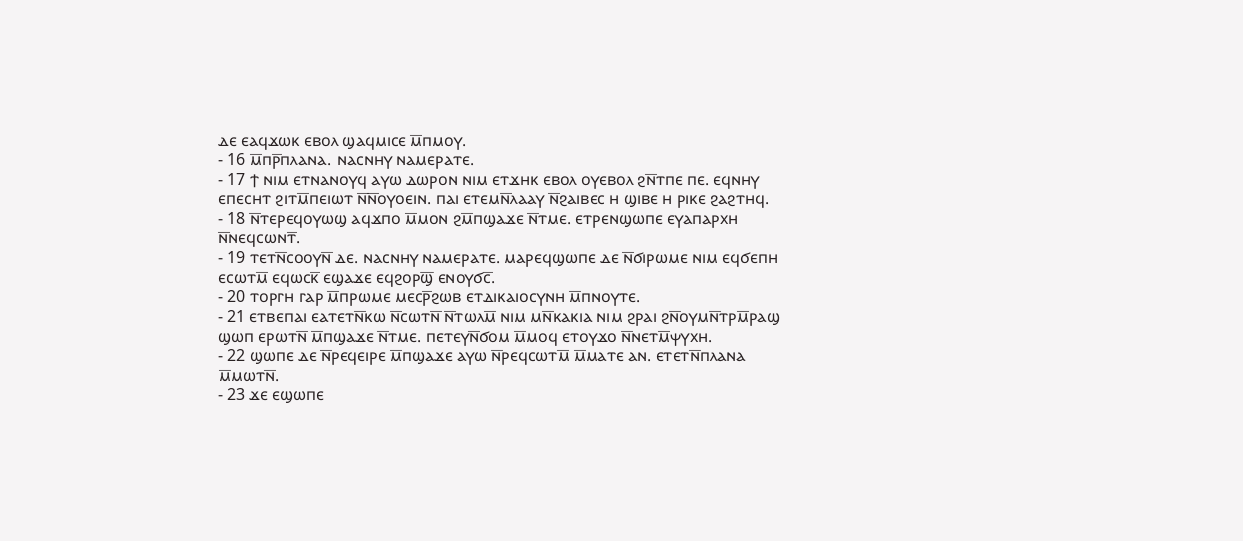ⲇⲉ ⲉⲁϥϫⲱⲕ ⲉⲃⲟⲗ ϣⲁϥⲙⲓⲥⲉ ⲙ̅ⲡⲙⲟⲩ.
- 16 ⲙ̅ⲡⲣ̅ⲡⲗⲁⲛⲁ. ⲛⲁⲥⲛⲏⲩ ⲛⲁⲙⲉⲣⲁⲧⲉ.
- 17 ϯ ⲛⲓⲙ ⲉⲧⲛⲁⲛⲟⲩϥ ⲁⲩⲱ ⲇⲱⲣⲟⲛ ⲛⲓⲙ ⲉⲧϫⲏⲕ ⲉⲃⲟⲗ ⲟⲩⲉⲃⲟⲗ ϩⲛ̅ⲧⲡⲉ ⲡⲉ. ⲉϥⲛⲏⲩ ⲉⲡⲉⲥⲏⲧ ϩⲓⲧⲙ̅ⲡⲉⲓⲱⲧ ⲛ̅ⲛ̅ⲟⲩⲟⲉⲓⲛ. ⲡⲁⲓ ⲉⲧⲉⲙⲛ̅ⲗⲁⲁⲩ ⲛ̅ϩⲁⲓⲃⲉⲥ ⲏ ϣⲓⲃⲉ ⲏ ⲣⲓⲕⲉ ϩⲁϩⲧⲏϥ.
- 18 ⲛ̅ⲧⲉⲣⲉϥⲟⲩⲱϣ ⲁϥϫⲡⲟ ⲙ̅ⲙⲟⲛ ϩⲙ̅ⲡϣⲁϫⲉ ⲛ̅ⲧⲙⲉ. ⲉⲧⲣⲉⲛϣⲱⲡⲉ ⲉⲩⲁⲡⲁⲣⲭⲏ ⲛ̅ⲛⲉϥⲥⲱⲛⲧ̅.
- 19 ⲧⲉⲧⲛ̅ⲥⲟⲟⲩⲛ̅ ⲇⲉ. ⲛⲁⲥⲛⲏⲩ ⲛⲁⲙⲉⲣⲁⲧⲉ. ⲙⲁⲣⲉϥϣⲱⲡⲉ ⲇⲉ ⲛ̅ϭⲓⲣⲱⲙⲉ ⲛⲓⲙ ⲉϥϭⲉⲡⲏ ⲉⲥⲱⲧⲙ̅ ⲉϥⲱⲥⲕ̅ ⲉϣⲁϫⲉ ⲉϥϩⲟⲣϣ̅ ⲉⲛⲟⲩϭⲥ̅.
- 20 ⲧⲟⲣⲅⲏ ⲅⲁⲣ ⲙ̅ⲡⲣⲱⲙⲉ ⲙⲉⲥⲣ̅ϩⲱⲃ ⲉⲧⲇⲓⲕⲁⲓⲟⲥⲩⲛⲏ ⲙ̅ⲡⲛⲟⲩⲧⲉ.
- 21 ⲉⲧⲃⲉⲡⲁⲓ ⲉⲁⲧⲉⲧⲛ̅ⲕⲱ ⲛ̅ⲥⲱⲧⲛ̅ ⲛ̅ⲧⲱⲗⲙ̅ ⲛⲓⲙ ⲙⲛ̅ⲕⲁⲕⲓⲁ ⲛⲓⲙ ϩⲣⲁⲓ ϩⲛ̅ⲟⲩⲙⲛ̅ⲧⲣⲙ̅ⲣⲁϣ ϣⲱⲡ ⲉⲣⲱⲧⲛ̅ ⲙ̅ⲡϣⲁϫⲉ ⲛ̅ⲧⲙⲉ. ⲡⲉⲧⲉⲩⲛ̅ϭⲟⲙ ⲙ̅ⲙⲟϥ ⲉⲧⲟⲩϫⲟ ⲛ̅ⲛⲉⲧⲙ̅ⲯⲩⲭⲏ.
- 22 ϣⲱⲡⲉ ⲇⲉ ⲛ̅ⲣⲉϥⲉⲓⲣⲉ ⲙ̅ⲡϣⲁϫⲉ ⲁⲩⲱ ⲛ̅ⲣⲉϥⲥⲱⲧⲙ̅ ⲙ̅ⲙⲁⲧⲉ ⲁⲛ. ⲉⲧⲉⲧⲛ̅ⲡⲗⲁⲛⲁ ⲙ̅ⲙⲱⲧⲛ̅.
- 23 ϫⲉ ⲉϣⲱⲡⲉ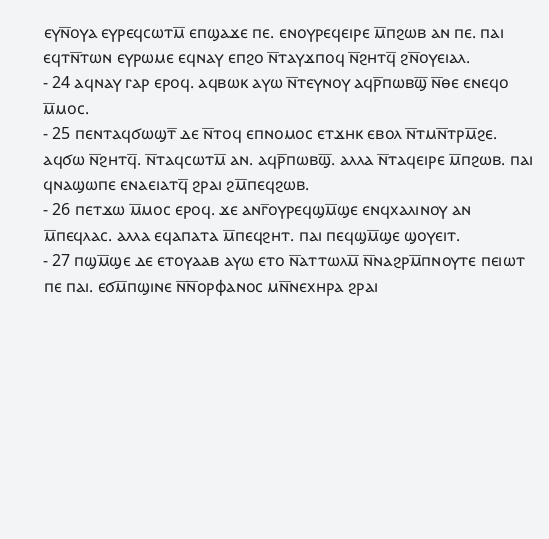ⲉⲩⲛ̅ⲟⲩⲁ ⲉⲩⲣⲉϥⲥⲱⲧⲙ̅ ⲉⲡϣⲁϫⲉ ⲡⲉ. ⲉⲛⲟⲩⲣⲉϥⲉⲓⲣⲉ ⲙ̅ⲡϩⲱⲃ ⲁⲛ ⲡⲉ. ⲡⲁⲓ ⲉϥⲧⲛ̅ⲧⲱⲛ ⲉⲩⲣⲱⲙⲉ ⲉϥⲛⲁⲩ ⲉⲡϩⲟ ⲛ̅ⲧⲁⲩϫⲡⲟϥ ⲛ̅ϩⲏⲧϥ̅ ϩⲛ̅ⲟⲩⲉⲓⲁⲗ.
- 24 ⲁϥⲛⲁⲩ ⲅⲁⲣ ⲉⲣⲟϥ. ⲁϥⲃⲱⲕ ⲁⲩⲱ ⲛ̅ⲧⲉⲩⲛⲟⲩ ⲁϥⲣ̅ⲡⲱⲃϣ̅ ⲛ̅ⲑⲉ ⲉⲛⲉϥⲟ ⲙ̅ⲙⲟⲥ.
- 25 ⲡⲉⲛⲧⲁϥϭⲱϣⲧ̅ ⲇⲉ ⲛ̅ⲧⲟϥ ⲉⲡⲛⲟⲙⲟⲥ ⲉⲧϫⲏⲕ ⲉⲃⲟⲗ ⲛ̅ⲧⲙⲛ̅ⲧⲣⲙ̅ϩⲉ. ⲁϥϭⲱ ⲛ̅ϩⲏⲧϥ̅. ⲛ̅ⲧⲁϥⲥⲱⲧⲙ̅ ⲁⲛ. ⲁϥⲣ̅ⲡⲱⲃϣ̅. ⲁⲗⲗⲁ ⲛ̅ⲧⲁϥⲉⲓⲣⲉ ⲙ̅ⲡϩⲱⲃ. ⲡⲁⲓ ϥⲛⲁϣⲱⲡⲉ ⲉⲛⲁⲉⲓⲁⲧϥ̅ ϩⲣⲁⲓ ϩⲙ̅ⲡⲉϥϩⲱⲃ.
- 26 ⲡⲉⲧϫⲱ ⲙ̅ⲙⲟⲥ ⲉⲣⲟϥ. ϫⲉ ⲁⲛⲅ̅ⲟⲩⲣⲉϥϣⲙ̅ϣⲉ ⲉⲛϥⲭⲁⲗⲓⲛⲟⲩ ⲁⲛ ⲙ̅ⲡⲉϥⲗⲁⲥ. ⲁⲗⲗⲁ ⲉϥⲁⲡⲁⲧⲁ ⲙ̅ⲡⲉϥϩⲏⲧ. ⲡⲁⲓ ⲡⲉϥϣⲙ̅ϣⲉ ϣⲟⲩⲉⲓⲧ.
- 27 ⲡϣⲙ̅ϣⲉ ⲇⲉ ⲉⲧⲟⲩⲁⲁⲃ ⲁⲩⲱ ⲉⲧⲟ ⲛ̅ⲁⲧⲧⲱⲗⲙ̅ ⲛ̅ⲛⲁϩⲣⲙ̅ⲡⲛⲟⲩⲧⲉ ⲡⲉⲓⲱⲧ ⲡⲉ ⲡⲁⲓ. ⲉϭⲙ̅ⲡϣⲓⲛⲉ ⲛ̅ⲛ̅ⲟⲣⲫⲁⲛⲟⲥ ⲙⲛ̅ⲛⲉⲭⲏⲣⲁ ϩⲣⲁⲓ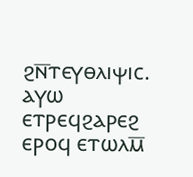ϩⲛ̅ⲧⲉⲩⲑⲗⲓⲯⲓⲥ. ⲁⲩⲱ ⲉⲧⲣⲉϥϩⲁⲣⲉϩ ⲉⲣⲟϥ ⲉⲧⲱⲗⲙ̅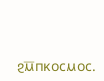ϩⲙ̅ⲡⲕⲟⲥⲙⲟⲥ.